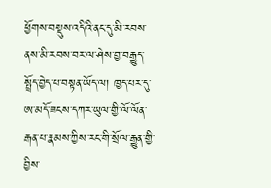ཕྱོགས་བསྡུས་འདིའི་ནང་དུ་མི་རབས་ནས་མི་རབས་བར་ལ་ཤེས་བྱ་བརྒྱུད་སྤྲོད་བྱེད་པ་བསྟན་ཡོད་ལ། ཁྱད་པར་དུ་ཨ་མདོ་ཟངས་དཀར་ཡུལ་གྱི་ལོ་ལོན་རྒན་པ་རྣམས་ཀྱིས་རང་གི་སྲོལ་རྒྱུན་གྱི་བྱིས་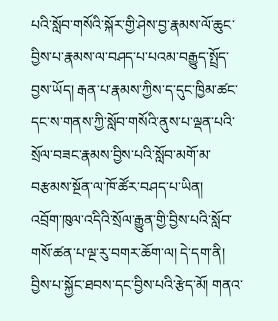པའི་སློབ་གསོའི་སྐོར་གྱི་ཤེས་བྱ་རྣམས་ལོ་ཆུང་བྱིས་པ་རྣམས་ལ་བཤད་པ་པའམ་བརྒྱུད་སྤྲོད་བྱས་ཡོད། རྒན་པ་རྣམས་ཀྱིས་ད་དུང་ཁྱིམ་ཚང་དང་ས་གནས་ཀྱི་སློབ་གསོའི་ནུས་པ་ལྡན་པའི་སྲོལ་བཟང་རྣམས་བྱིས་པའི་སློབ་མགོ་མ་བརྩམས་སྔོན་ལ་ཁོ་ཚོར་བཤད་པ་ཡིན།
འབྲོག་ཁུལ་འདིའི་སྲོལ་རྒྱུན་གྱི་བྱིས་པའི་སློབ་གསོ་ཚན་པ་ལྔ་རུ་བགར་ཆོག་ལ། དེ་དག་ནི། བྱིས་པ་སྐྱོང་ཐབས་དང་བྱིས་པའི་རྩེད་མོ། གནའ་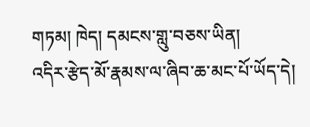གཏམ། ཁེད། དམངས་གླུ་བཅས་ཡིན།
འདིར་རྩེད་མོ་རྣམས་ལ་ཞིབ་ཆ་མང་པོ་ཡོད་དེ།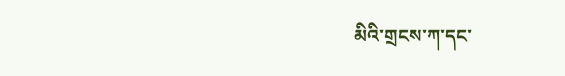མིའི་གྲངས་ཀ་དང་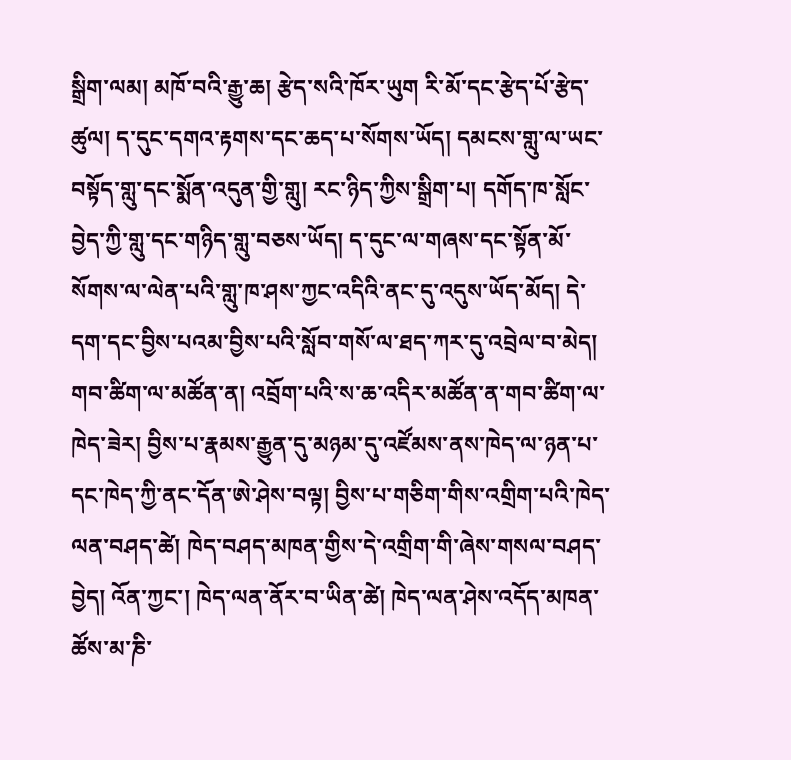སྒྲིག་ལམ། མཁོ་བའི་རྒྱུ་ཆ། རྩེད་སའི་ཁོར་ཡུག རི་མོ་དང་རྩེད་པོ་རྩེད་ཚུལ། ད་དུང་དགའ་རྟགས་དང་ཆད་པ་སོགས་ཡོད། དམངས་གླུ་ལ་ཡང་བསྟོད་གླུ་དང་སྨོན་འདུན་གྱི་གླུ། རང་ཉིད་ཀྱིས་སྒྲིག་པ། དགོད་ཁ་སློང་བྱེད་ཀྱི་གླུ་དང་གཉིད་གླུ་བཅས་ཡོད། ད་དུང་ལ་གཞས་དང་སྟོན་མོ་སོགས་ལ་ལེན་པའི་གླུ་ཁ་ཤས་ཀྱང་འདིའི་ནང་དུ་འདུས་ཡོད་མོད། དེ་དག་དང་བྱིས་པའམ་བྱིས་པའི་སློབ་གསོ་ལ་ཐད་ཀར་དུ་འབྲེལ་བ་མེད།
གབ་ཚིག་ལ་མཚོན་ན། འབྲོག་པའི་ས་ཆ་འདིར་མཚོན་ན་གབ་ཚིག་ལ་ཁེད་ཟེར། བྱིས་པ་རྣམས་རྒྱུན་དུ་མཉམ་དུ་འཛོམས་ནས་ཁེད་ལ་ཉན་པ་དང་ཁེད་ཀྱི་ནང་དོན་ཨེ་ཤེས་བལྟ། བྱིས་པ་གཅིག་གིས་འགྲིག་པའི་ཁེད་ལན་བཤད་ཚེ། ཁེད་བཤད་མཁན་གྱིས་དེ་འགྲིག་གི་ཞེས་གསལ་བཤད་བྱེད། འོན་ཀྱང་། ཁེད་ལན་ནོར་བ་ཡིན་ཚེ། ཁེད་ལན་ཤེས་འདོད་མཁན་ཚོས་མ་ཎི་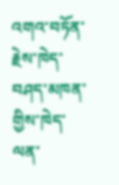འགའ་བཏོན་རྗེས་ཁེད་བཤད་མཁན་གྱིས་ཁེད་ལན་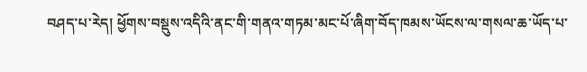བཤད་པ་རེད། ཕྱོགས་བསྡུས་འདིའི་ནང་གི་གནའ་གཏམ་མང་པོ་ཞིག་བོད་ཁམས་ཡོངས་ལ་གསལ་ཆ་ཡོད་པ་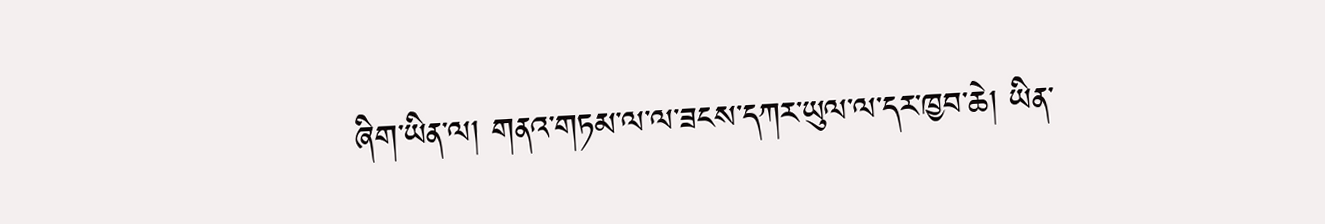ཞིག་ཡིན་ལ། གནའ་གཏམ་ལ་ལ་ཟངས་དཀར་ཡུལ་ལ་དར་ཁྱབ་ཆེ། ཡིན་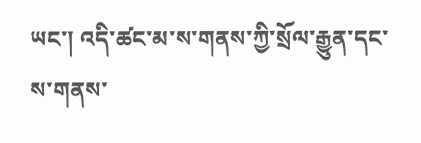ཡང་། འདི་ཚང་མ་ས་གནས་ཀྱི་སྲོལ་རྒྱུན་དང་ས་གནས་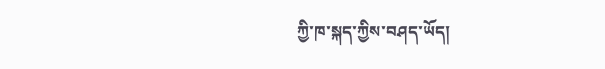ཀྱི་ཁ་སྐད་ཀྱིས་བཤད་ཡོད།